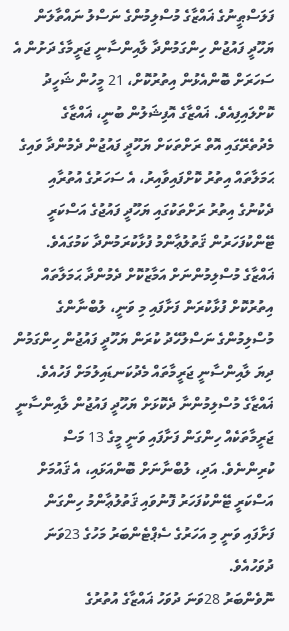ފަލަސްޠީނުގެ ޣައްޒާގެ މުސްލިމުންގެ ނަސްލު ނައްތާލަން ޔަހޫދީ ފައުޖުން ހިންގަމުންދާ ލާއިންސާނީ ޖަރީމާގެ ދަށުން އެ ސަހަރަށް ބޮންއެޅުން އިތުރުކޮށް، 21 މީހުން ޝަހީދު ކޮށްލައިފިއެވެ. ޣައްޒާގެ އޮފިޝަލުން ބުނީ، ޣައްޒާގެ މެދުތެރޭގައި އޮތް ރަށްތަކަށް ޔަހޫދީ ފައުޖުން ދެމުންދާ ވައިގެ ޙަމަލާތައް އިތުރު ކޮށްފައިވާއިރު، އެ ސަހަރުގެ އުތުރާއި ދެކުނުގެ އިތުރު ރަށްތަކުގައި ޔަހޫދީ ފައުޖުގެ އަސްކަރީ ޓޭންކުފަހަރުން ޤަތުލުޢާންމު ފުޅާކުރަމުންދާ ކަމުގައެވެ.
ޣައްޒާގެ މުސްލިމުންނަށް އަމާޒުކޮށް ދެމުންދާ ޙަމަލާތައް އިތުރުކޮށް ފުޅާކުރަން ފަށާފައި މި ވަނީ، ލުބްނާންގެ މުސްލިމުންގެ ނަސްލުހޭދު ކުރަން ޔަހޫދީ ފައުޖުން ހިންގަމުން ދިޔަ ލާއިންސާނީ ޖަރީމާތައް މެދުކަނޑައިލުމަށް ފަހުއެވެ. ޣައްޒާގެ މުސްލިމުންނާ ދެކޮޅަށް ޔަހޫދީ ފައުޖުން ލާއިންސާނީ ޖަރީމާތަކެއް ހިންގަން ފަށާފައި ވަނީ މީގެ 13 މަސް ކުރިންނެވެ. އަދި، ލުބްނާނަށް ބޮންއަޅައި، އެ ޤައުމަށް އަސްކަރީ ޓޭންކުފަހަރު ފޮނުވައި ޤަތުލުޢާންމު ހިންގަން ފަށާފައި ވަނީ މި އަހަރުގެ ސެޕްޓެންބަރު މަހުގެ 23ވަނަ ދުވަހުއެވެ.
ނޮވެންބަރު 28ވަނަ ދުވަހު ޣައްޒާގެ އުތުރުގެ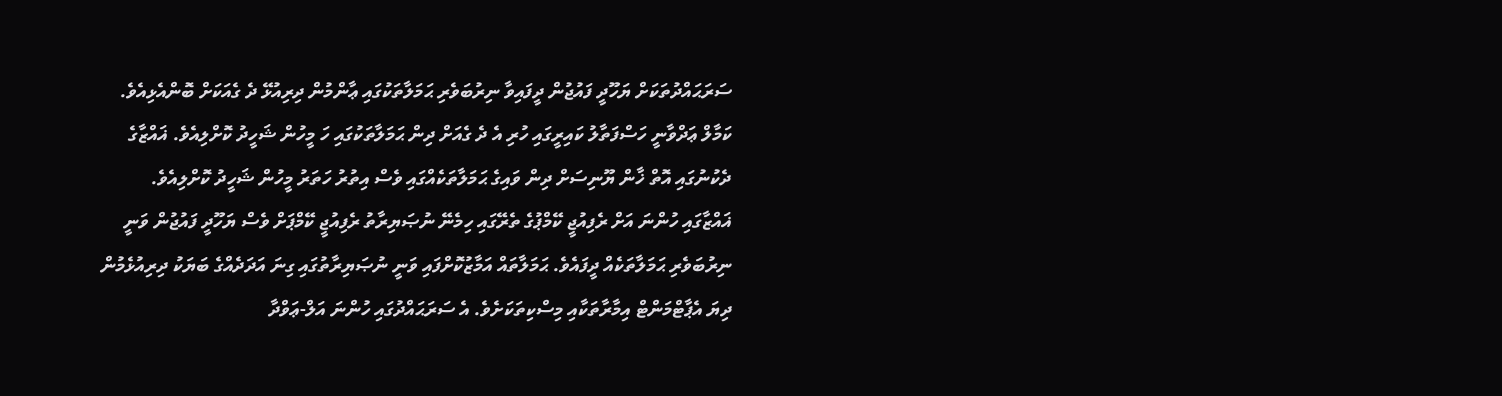ސަރަޙައްދުތަކަށް ޔަހޫދީ ފައުޖުން ދީފައިވާ ނިރުބަވެރި ޙަމަލާތަކުގައި ޢާންމުން ދިރިއުޅޭ ދެ ގެއަކަށް ބޮންއެޅިއެވެ. ކަމާލް ޢަދްވާނީ ހަސްފަތާލު ކައިރީގައި ހުރި އެ ދެ ގެއަށް ދިން ޙަމަލާތަކުގައި ހަ މީހުން ޝަހީދު ކޮށްލިއެވެ. ޣައްޒާގެ ދެކުނުގައި އޮތް ޚާން ޔޫނިސަށް ދިން ވައިގެ ޙަމަލާތަކެއްގައި ވެސް އިތުރު ހަތަރު މީހުން ޝަހީދު ކޮށްލިއެވެ.
ޣައްޒާގައި ހުންނަ އަށް ރެފިއުޖީ ކޭމްޕުގެ ތެރޭގައި ހިމެނޭ ނުޞަޔިރާތު ރެފިއުޖީ ކޭމްޕަށް ވެސް ޔަހޫދީ ފައުޖުން ވަނީ ނިރުބަވެރި ޙަމަލާތަކެއް ދީފައެވެ. ޙަމަލާތައް އަމާޒުކޮށްފައި ވަނީ ނުޞަޔިރާތުގައި ގިނަ އަދަދެއްގެ ބަޔަކު ދިރިއުޅެމުން ދިޔަ އެޕާޓްމަންޓް އިމާރާތަކާއި މިސްކިތަކަށެވެ. އެ ސަރަޙައްދުގައި ހުންނަ އަލް-ޢަވްދާ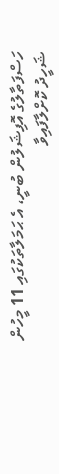ހަސްފަތާލުގެ އޮފިޝަލުން ބުނީ، އެ ޙަމަލާތަކުގައި 11 މީހުން ޝަހީދު ކޮށްލާފައިވާ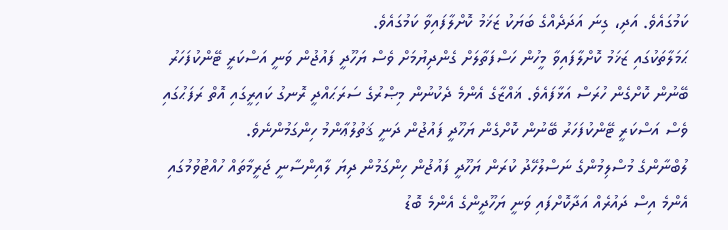ކަމުގައެވެ. އަދި، ގިނަ އަދަދެއްގެ ބަޔަކު ޒަޚަމު ކޮށްލާފައިވާ ކަމުގައެވެ.
ޙަމަލާތަކުގައި ޒަޚަމު ކޮށްލާފައިވާ މީހުން ހަސްފަތާލަށް ގެންދިޔުމަށް ވެސް ޔަހޫދީ ފައުޖުން ވަނީ އަސްކަރީ ޓޭންކުފަހަރު ބޭނުން ކޮށްގެން ހުރަސް އަޅާފައެވެ. ޣައްޒާގެ އެންމެ ދެކުނުން މިޞްރުގެ ސަރަޙައްދީ ރޮނގު ކައިރީގައި އޮތް ރަފަޙުގައި ވެސް އަސްކަރީ ޓޭންކުފަހަރު ބޭނުން ކޮށްގެން ޔަހޫދީ ފައުޖުން ދަނީ ޤަތުލުޢާންމު ހިންގަމުންނެވެ.
ލުބްނާންގެ މުސްލިމުންގެ ނަސްލުހޭދު ކުރަން ޔަހޫދީ ފައުޖުން ހިންގަމުން ދިޔަ ލާއިންސާނީ ޖަރީމާތައް ހުއްޓުވުމުގައި އެންމެ އިސް ދައުރެއް އަދާކޮށްފައި ވަނީ ޔަހޫދީންގެ އެންމެ ބޮޑު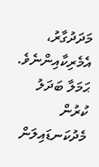މަދަދުގާރު، އެމެރިކާއިންނެވެ. ޙަމަލާ ބަދަލު ކުރުން މެދުކަނޑައިލަން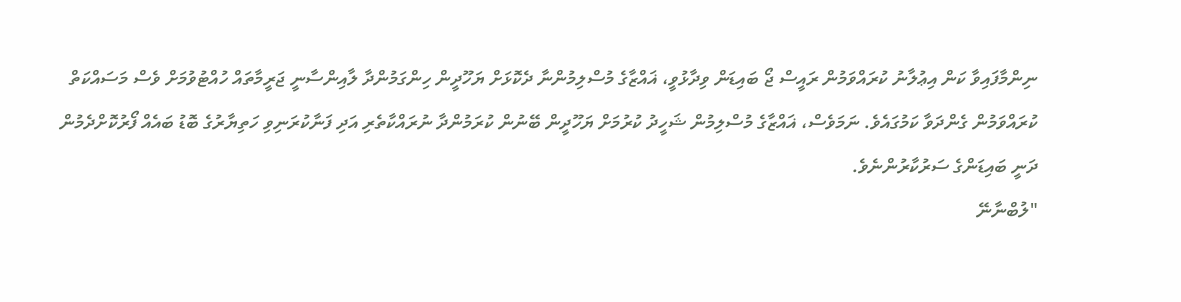ނިންމާފައިވާ ކަން އިޢުލާނު ކުރައްވަމުން ރައީސް ޖޯ ބައިޑަން ވިދާޅުވީ، ޣައްޒާގެ މުސްލިމުންނާ ދެކޮޅަށް ޔަހޫދީން ހިންގަމުންދާ ލާއިންސާނީ ޖަރީމާތައް ހުއްޓުވުމަށް ވެސް މަސައްކަތް ކުރައްވަމުން ގެންދަވާ ކަމުގައެވެ. ނަމަވެސް، ޣައްޒާގެ މުސްލިމުން ޝަހީދު ކުރުމަށް ޔަހޫދީން ބޭނުން ކުރަމުންދާ ނުރައްކާތެރި އަދި ފަނާކުރަނިވި ހަތިޔާރުގެ ބޮޑު ބައެއް ފޯރުކޮށްދެމުން ދަނީ ބައިޑަންގެ ސަރުކާރުންނެވެ.
"ލުބްނާނޭ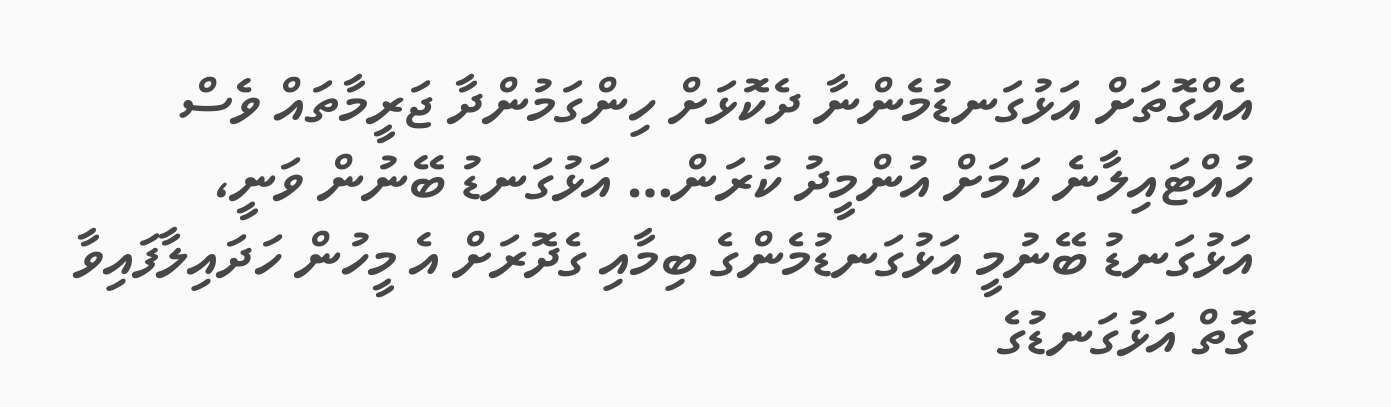އެއްގޮތަށް އަޅުގަނޑުމެންނާ ދެކޮޅަށް ހިންގަމުންދާ ޖަރީމާތައް ވެސް ހުއްޓައިލާނެ ކަމަށް އުންމީދު ކުރަން… އަޅުގަނޑު ބޭނުން ވަނީ، އަޅުގަނޑު ބޭނުމީ އަޅުގަނޑުމެންގެ ބިމާއި ގެދޮރަށް އެ މީހުން ހަދައިލާފައިވާ ގޮތް އަޅުގަނޑުގެ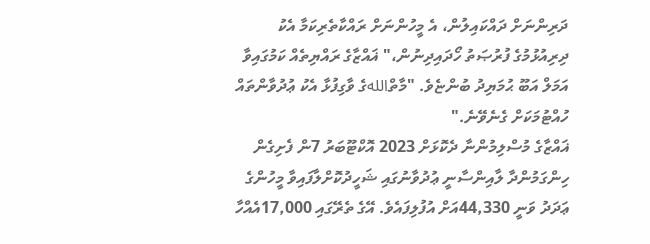ދަރިންނަށް ދައްކައިލުން، އެ މީހުންނަށް ރައްކާތެރިކަމާ އެކު ދިރިއުޅުމުގެ ފުރުޞަތު ހޯދައިދިނުން،" ޣައްޒާގެ ރައްޔިތެއް ކަމުގައިވާ އަމަލް އަބޫ ޙުމަޔިދު ބުންޏެވެ. "މާތްاللهގެ ވާގިފުޅާ އެކު ޢުދުވާންތައް ހުއްޓުމަކަށް ގެނެވޭނެ."
ޣައްޒާގެ މުސްލިމުންނާ ދެކޮޅަށް 2023 އޮކްޓޫބަރު 7ން ފެށިގެން ހިންގަމުންދާ ލާއިންސާނީ ޢުދުވާނުގައި ޝަހީދުކޮށްލާފައިވާ މީހުންގެ ޢަދަދު ވަނީ 44,330އަށް އުފުލިފައެވެ. އޭގެ ތެރޭގައި 17,000އެއްހާ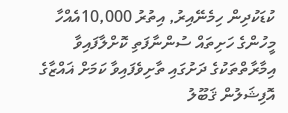ކުޑަކުދިން ހިމެނޭއިރު, އިތުރު 10,000އެއްހާ މީހުންގެ ހަށިތައް ސުންނާފަތި ކޮށްލާފައިވާ އިމާރާތްތަކުގެ ދަށުގައި ތާށިވެފައިވާ ކަމަށް ޣައްޒާގެ އޮފިޝަލުން ޤަބޫލު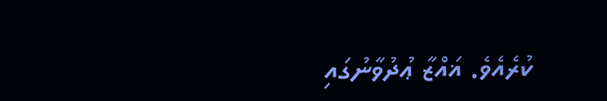ކުރެއެވެ. ޣައްޒާ ޢުދުވާނުގައި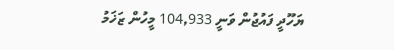ޔަހޫދީ ފައުޖުން ވަނީ 104,933 މީހުން ޒަޚަމު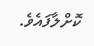ކޮށްލާފައެވެ.